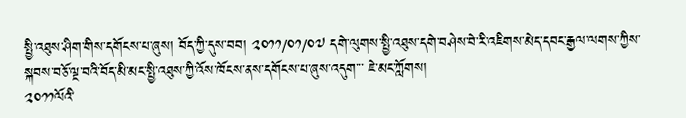སྤྱི་འཐུས་ཤིག་གིས་དགོངས་པ་ཞུས། བོད་ཀྱི་དུས་བབ། ༢༠༡༡/༠༡/༠༧ དགེ་ལུགས་སྤྱི་འཐུས་དགེ་བཤེས་བེ་རི་འཇིགས་མེད་དབང་རྒྱལ་ལགས་ཀྱིས་སྐབས་བཅོ་ལྔ་བའི་བོད་མི་མང་སྤྱི་འཐུས་ཀྱི་འོས་ཁོངས་ནས་དགོངས་པ་ཞུས་འདུག་་་ ཇེ་མང་ཀློགས།
༢༠༡༡ལོའི་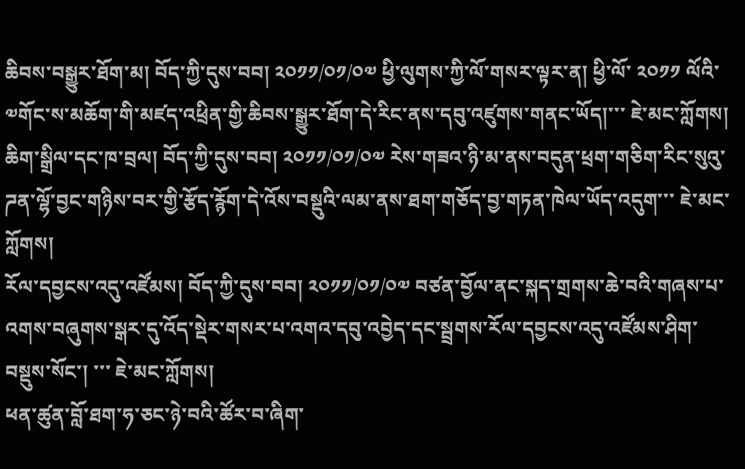ཆིབས་བསྒྱུར་ཐོག་མ། བོད་ཀྱི་དུས་བབ། ༢༠༡༡/༠༡/༠༧ ཕྱི་ལུགས་ཀྱི་ལོ་གསར་ལྟར་ན། ཕྱི་ལོ་ ༢༠༡༡ ལོའི་༧གོང་ས་མཆོག་གི་མཛད་འཕྲིན་གྱི་ཆིབས་སྒྱུར་ཐོག་དེ་རིང་ནས་དབུ་འཛུགས་གནང་ཡོད།་་་ ཇེ་མང་ཀློགས།
ཆིག་སྒྲིལ་དང་ཁ་བྲལ། བོད་ཀྱི་དུས་བབ། ༢༠༡༡/༠༡/༠༧ རེས་གཟའ་ཉི་མ་ནས་བདུན་ཕྲག་གཅིག་རིང་སུའུ་ཌན་ལྷོ་བྱང་གཉིས་བར་གྱི་རྩོད་རྙོག་དེ་འོས་བསྡུའི་ལམ་ནས་ཐག་གཅོད་བྱ་གཏན་ཁེལ་ཡོད་འདུག་་་ ཇེ་མང་ཀློགས།
རོལ་དབྱངས་འདུ་འཛོམས། བོད་ཀྱི་དུས་བབ། ༢༠༡༡/༠༡/༠༧ བཙན་བྱོལ་ནང་སྐད་གྲགས་ཆེ་བའི་གཞས་པ་འགས་བཞུགས་སྒར་དུ་འོད་སྡེར་གསར་པ་འགའ་དབུ་འབྱེད་དང་སྦྲགས་རོལ་དབྱངས་འདུ་འཛོམས་ཤིག་བསྡུས་སོང་། ་་་ ཇེ་མང་ཀློགས།
ཕན་ཚུན་བློ་ཐག་ཧ་ཅང་ཉེ་བའི་ཚོར་བ་ཞིག་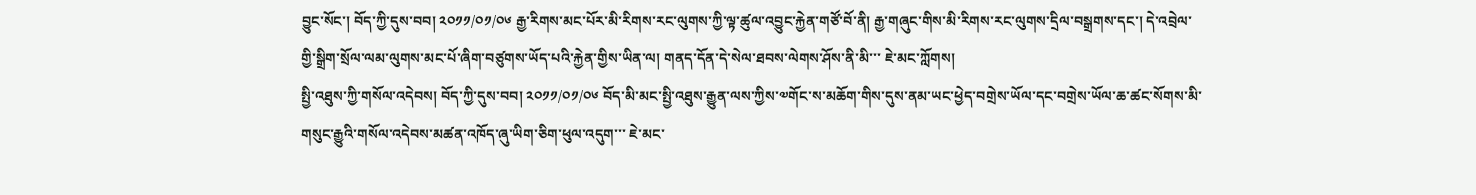བྱུང་སོང་། བོད་ཀྱི་དུས་བབ། ༢༠༡༡/༠༡/༠༦ རྒྱ་རིགས་མང་པོར་མི་རིགས་རང་ལུགས་ཀྱི་ལྟ་ཚུལ་འབྱུང་རྐྱེན་གཙོ་བོ་ནི། རྒྱ་གཞུང་གིས་མི་རིགས་རང་ལུགས་དྲིལ་བསྒྲགས་དང་། དེ་འབྲེལ་གྱི་སྒྲིག་སྲོལ་ལམ་ལུགས་མང་པོ་ཞིག་བཙུགས་ཡོད་པའི་རྐྱེན་གྱིས་ཡིན་ལ། གནད་དོན་དེ་སེལ་ཐབས་ལེགས་ཤོས་ནི་མི་་་ ཇེ་མང་ཀློགས།
སྤྱི་འཐུས་ཀྱི་གསོལ་འདེབས། བོད་ཀྱི་དུས་བབ། ༢༠༡༡/༠༡/༠༦ བོད་མི་མང་སྤྱི་འཐུས་རྒྱུན་ལས་ཀྱིས་༧གོང་ས་མཆོག་གིས་དུས་ནམ་ཡང་ཕྱེད་བགྲེས་ཡོལ་དང་བགྲེས་ཡོལ་ཆ་ཚང་སོགས་མི་གསུང་རྒྱུའི་གསོལ་འདེབས་མཚན་འཁོད་ཞུ་ཡིག་ཅིག་ཕུལ་འདུག་་་ ཇེ་མང་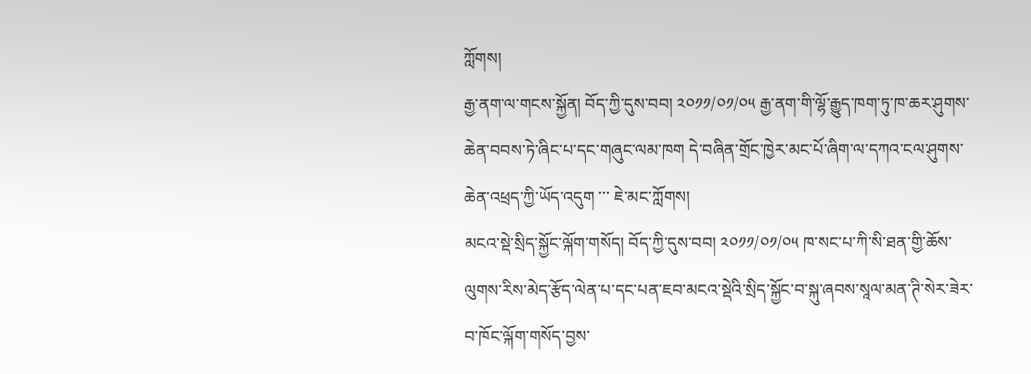ཀློགས།
རྒྱ་ནག་ལ་གངས་སྐྱོན། བོད་ཀྱི་དུས་བབ། ༢༠༡༡/༠༡/༠༥ རྒྱ་ནག་གི་ལྷོ་རྒྱུད་ཁག་ཏུ་ཁ་ཆར་ཤུགས་ཆེན་བབས་ཏེ་ཞིང་པ་དང་གཞུང་ལམ་ཁག དེ་བཞིན་གྲོང་ཁྱེར་མང་པོ་ཞིག་ལ་དཀའ་ངལ་ཤུགས་ཆེན་འཕྲད་ཀྱི་ཡོད་འདུག ་་་ ཇེ་མང་ཀློགས།
མངའ་སྡེ་སྲིད་སྐྱོང་ལྐོག་གསོད། བོད་ཀྱི་དུས་བབ། ༢༠༡༡/༠༡/༠༥ ཁ་སང་པ་ཀི་སི་ཐན་གྱི་ཆོས་ལུགས་རིས་མེད་རྩོད་ལེན་པ་དང་པན་ཇབ་མངའ་སྡེའི་སྲིད་སྐྱོང་བ་སྐུ་ཞབས་སཱལ་མན་ཊི་སེར་ཟེར་བ་ཁོང་ལྐོག་གསོད་བྱས་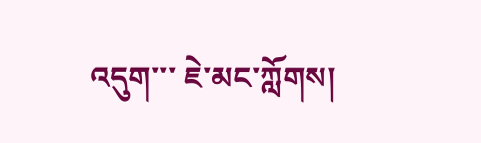འདུག་་་ ཇེ་མང་ཀློགས།